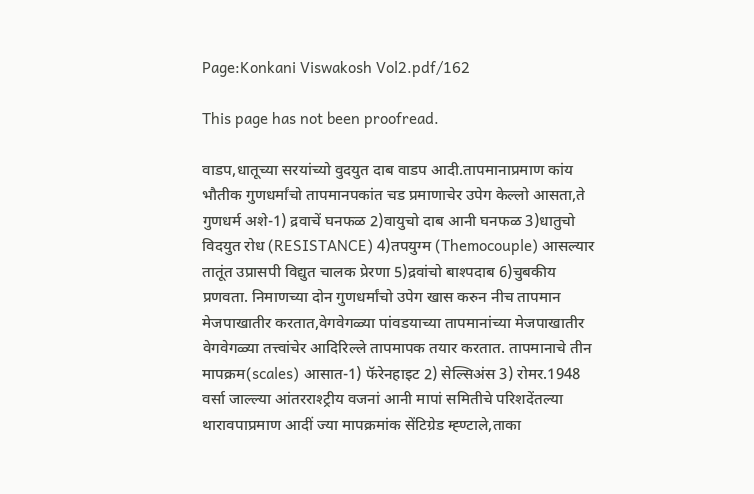Page:Konkani Viswakosh Vol2.pdf/162

This page has not been proofread.

वाडप,धातूच्या सरयांच्यो वुदयुत दाब वाडप आदी.तापमानाप्रमाण कांय भौतीक गुणधर्मांचो तापमानपकांत चड प्रमाणाचेर उपेग केल्लो आसता,ते गुणधर्म अशे-1) द्रवाचें घनफळ 2)वायुचो दाब आनी घनफळ 3)धातुचो विदयुत रोध (RESISTANCE) 4)तपयुग्म (Themocouple) आसल्यार तातूंत उप्रासपी विद्युत चालक प्रेरणा 5)द्रवांचो बाश्पदाब 6)चुबकीय प्रणवता. निमाणच्या दोन गुणधर्मांचो उपेग खास करुन नीच तापमान मेजपाखातीर करतात,वेगवेगळ्या पांवडयाच्या तापमानांच्या मेजपाखातीर वेगवेगळ्या तत्त्वांचेर आदिरिल्ले तापमापक तयार करतात. तापमानाचे तीन मापक्रम(scales) आसात-1) फॅरेनहाइट 2) सेल्सिअंस 3) रोमर.1948 वर्सा जाल्ल्या आंतरराश्ट्रीय वजनां आनी मापां समितीचे परिशदेंतल्या थारावपाप्रमाण आदीं ज्या मापक्रमांक सेंटिग्रेड म्ह्ण्टाले,ताका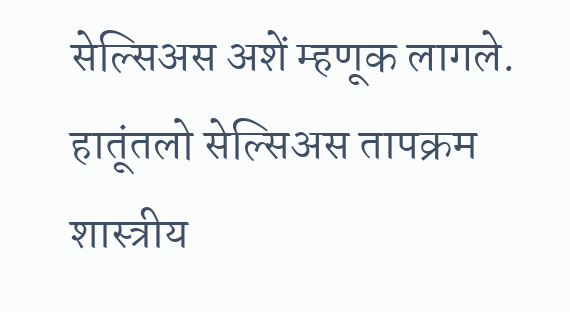सेल्सिअस अशें म्हणूक लागले. हातूंतलो सेल्सिअस तापक्रम शास्त्रीय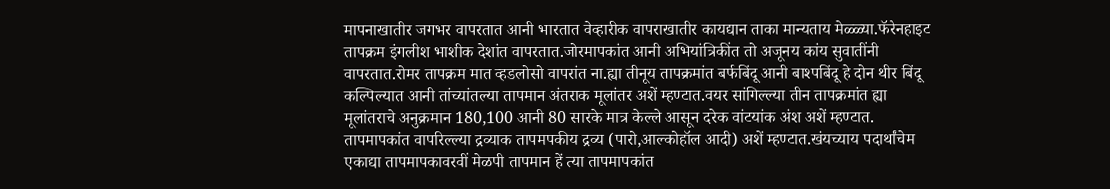मापनाखातीर जगभर वापरतात आनी भारतात वेव्हारीक वापराखातीर कायद्यान ताका मान्यताय मेळ्ळ्या.फॅरेनहाइट तापक्रम इंगलीश भाशीक देशांत वापरतात.जोरमापकांत आनी अभियांत्रिकींत तो अजूनय कांय सुवातींनी वापरतात.रोमर तापक्रम मात व्हडलोसो वापरांत ना.ह्या तीनूय तापक्रमांत बर्फबिंदू आनी बाश्पबिंदू हे दोन थीर बिंदू कल्पिल्यात आनी तांच्यांतल्या तापमान अंतराक मूलांतर अशें म्हण्टात.वयर सांगिल्ल्या तीन तापक्रमांत ह्या मूलांतराचे अनुक्रमान 180,100 आनी 80 सारके मात्र केल्ले आसून दरेक वांटयांक अंश अशें म्हण्टात. तापमापकांत वापरिल्ल्या द्रव्याक तापमपकीय द्रव्य (पारो,आल्कोहॉल आदी) अशें म्हण्टात.खंयच्याय पदार्थांचेम एकाद्या तापमापकावरवीं मेळपी तापमान हें त्या तापमापकांत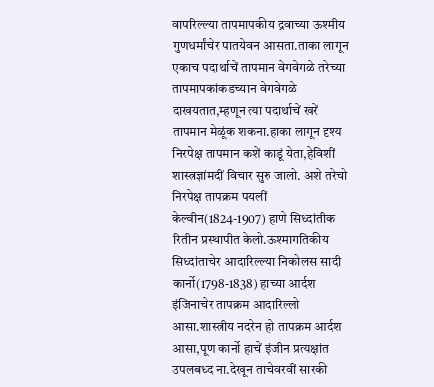वापरिल्ल्या तापमापकीय द्रवाच्या ऊश्मीय गुणधर्मांचेर पातयेवन आसता.ताका लागून एकाच पदार्थाचें तापमान वेगवेगळे तरेच्या तापमापकांकडच्यान वेगवेगळे दाखयतात,म्हणून त्या पदार्थाचें खरें तापमान मेळूंक शकना.हाका लागून दृश्य निरपेक्ष तापमान कशें काडूं येता,हेविशीं शास्त्रज्ञांमदीं विचार सुरु जालो. अशे तरेचो निरपेक्ष तापक्रम पयलीं केल्वीन(1824-1907) हाणे सिध्दांतीक रितीन प्रस्थापीत केलो.ऊश्मागतिकीय सिध्दांताचेर आदारिल्ल्या निकोलस सादी कार्नो(1798-1838) हाच्या आर्दश इंजिनाचेर तापक्रम आदारिल्लो आसा.शास्त्रीय नदरेन हो तापक्रम आर्दश आसा,पूण कार्नो हाचें इंजीन प्रत्यक्षांत उपलबध्द ना.देखून ताचेवरवीं सारकी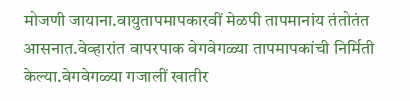मोजणी जायाना.वायुतापमापकारवीं मेळपी तापमानांय तंतोतंत आसनात.वेव्हारांत वापरपाक वेगवेगळ्या तापमापकांची निर्मिती केल्या.वेगवेगळ्या गजालीं खातीर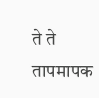ते ते तापमापक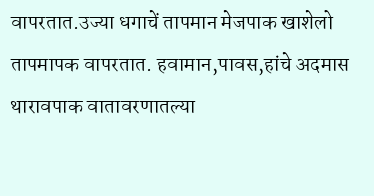वापरतात.उज्या धगाचें तापमान मेजपाक खाशेलो तापमापक वापरतात. हवामान,पावस,हांचे अदमास थारावपाक वातावरणातल्या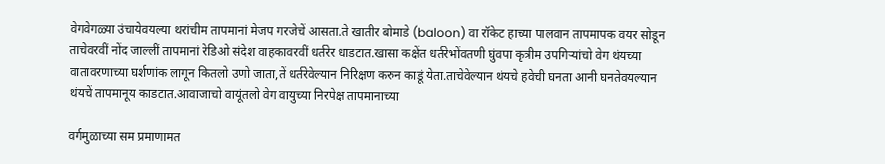वेगवेगळ्या उंचायेवयल्या थरांचीम तापमानां मेजप गरजेचें आसता.ते खातीर बोमाडे (baloon) वा रॉकेट हाच्या पालवान तापमापक वयर सोडून ताचेवरवीं नोंद जाल्लीं तापमानां रेडिओ संदेश वाहकावरवीं धर्तरेर धाडटात.खासा कक्षेंत धर्तरेभोंवतणी घुंवपा कृत्रीम उपगिऱ्यांचो वेग थंयच्या वातावरणाच्या घर्शणांक लागून कितलो उणो जाता,तें धर्तरेवेल्यान निरिक्षण करुन काडूं येता.ताचेवेल्यान थंयचे हवेची घनता आनी घनतेवयल्यान थंयचें तापमानूय काडटात.आवाजाचो वायूंतलो वेग वायुच्या निरपेक्ष तापमानाच्या

वर्गमुळाच्या सम प्रमाणामत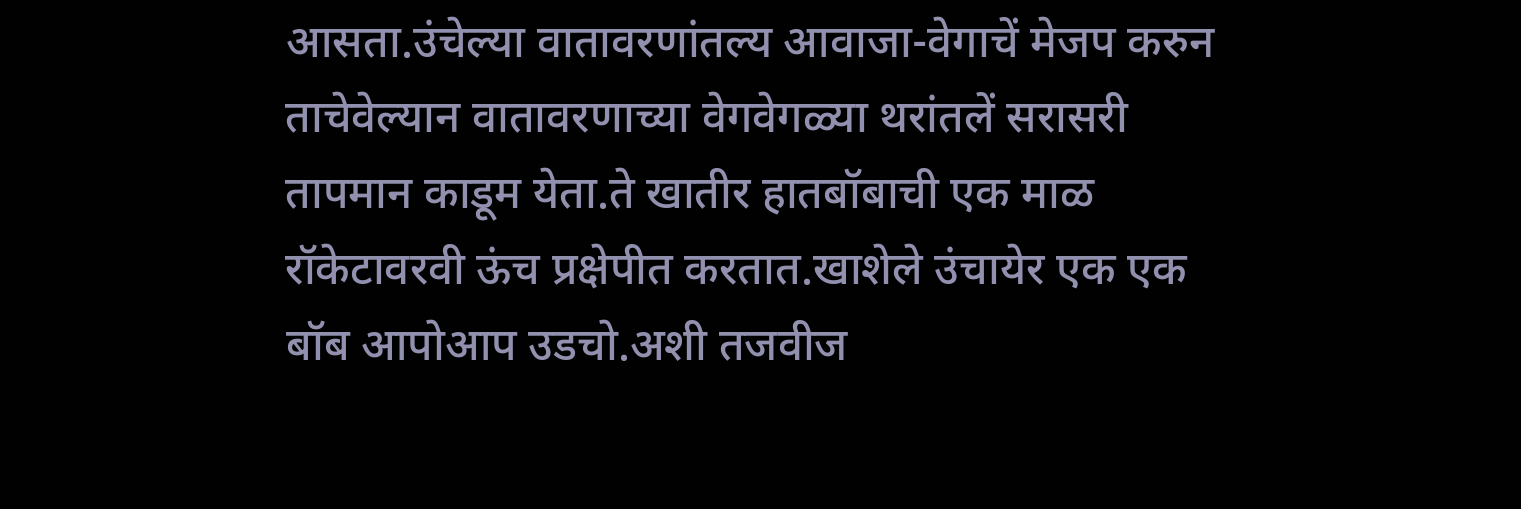आसता.उंचेल्या वातावरणांतल्य आवाजा-वेगाचें मेजप करुन ताचेवेल्यान वातावरणाच्या वेगवेगळ्या थरांतलें सरासरी तापमान काडूम येता.ते खातीर हातबॉबाची एक माळ रॉकेटावरवी ऊंच प्रक्षेपीत करतात.खाशेले उंचायेर एक एक बॉब आपोआप उडचो.अशी तजवीज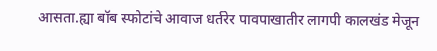आसता.ह्या बॉब स्फोटांचे आवाज धर्तरेर पावपाखातीर लागपी कालखंड मेजून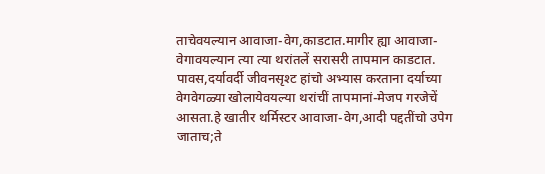ताचेवयल्यान आवाजा-वेग,काडटात.मागीर ह्या आवाजा-वेगावयल्यान त्या त्या थरांतलें सरासरी तापमान काडटात. पावस,दर्यावर्दी जीवनसृश्ट हांचो अभ्यास करताना दर्याच्या वेगवेगळ्या खोलायेवयल्या थरांचीं तापमानां-मेजप गरजेचें आसता.हे खातीर थर्मिस्टर आवाजा-वेग,आदी पद्दतींचो उपेग जाताच;ते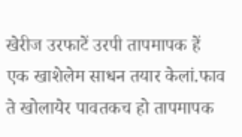खेरीज उरफाटें उरपी तापमापक हें एक खाशेलेम साधन तयार केलां.फाव ते खोलायेर पावतकच हो तापमापक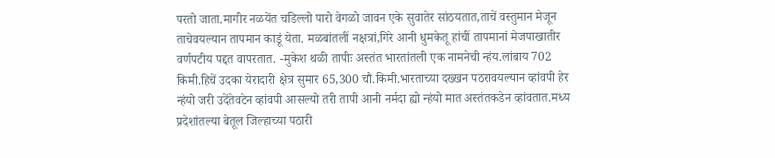परतो जाता.मागीर नळयेंत चडिल्लो पारो वेगळो जावन एके सुवातेर सांठयतात,ताचें वस्तुमान मेजून ताचेवयल्यान तापमान काडूं येता. मळबांतलीं नक्षत्रां,गिरे आनी धुमकेतू हांचीं तापमानां मेजपाखातीर वर्णपटीय पद्दत वापरतात. -मुकेश थळी तापीः अस्तंत भारतांतली एक नामनेची न्हंय.लांबाय 702 किमी.हिचें उदका येरादारी क्षेत्र सुमार 65,300 चौ.किमी.भारताच्या दख्खन पठरावयल्यान व्हांवपी हेर न्हंयो जरी उदेंतेवटेन व्हांवपी आसल्यो तरी तापी आनी नर्मदा ह्यो न्हंयो मात अस्तंतकडेन व्हांवतात.मध्य प्रदेशांतल्या बेतूल जिल्हाच्या पठारी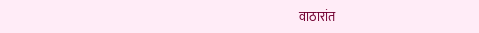वाठारांत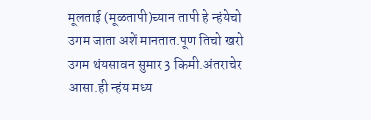मूलताई (मूळतापी)च्यान तापी हे न्हंयेचो उगम जाता अशें मानतात.पूण तिचो खरो उगम थंयसावन सुमार 3 किमी.अंतराचेर आसा.ही न्हंय मध्य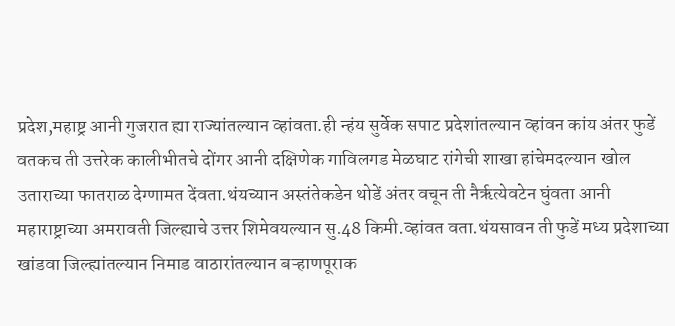प्रदेश,महाष्ट्र आनी गुजरात ह्या राज्यांतल्यान व्हांवता.ही न्हंय सुर्वेक सपाट प्रदेशांतल्यान व्हांवन कांय अंतर फुडें वतकच ती उत्तरेक कालीभीतचे दोंगर आनी दक्षिणेक गाविलगड मेळघाट रांगेची शाखा हांचेमदल्यान खोल उताराच्या फातराळ देग्णामत देंवता.थंयच्यान अस्तंतेकडेन थोडें अंतर वचून ती नैर्ऋत्येवटेन घुंवता आनी महाराष्ट्राच्या अमरावती जिल्ह्याचे उत्तर शिमेवयल्यान सु.48 किमी.व्हांवत वता.थंयसावन ती फुडें मध्य प्रदेशाच्या खांडवा जिल्ह्यांतल्यान निमाड वाठारांतल्यान बऱ्हाणपूराक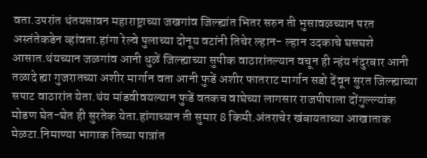वता.उपरांत थंतयसावन महाराष्ट्राच्या जखगांव जिल्ह्यांत भितर सरुन ती भुसावळच्यान परत अस्तंतेकडेन व्हांवता.हांगा रेल्वे पुलाच्या दोनूय वटांनी तिचेर ल्हान- ल्हान उदकाचे घसघशे आसात.थंयच्यान जळगांव आनी धुळें जिल्ह्याच्या सुपीक वाठारांतल्यान वचून ही न्हंय नंदुरबार आनी तळादे ह्या गुजरातच्या अशीर मार्गान वता आनी फुडें अशीर फातराट मार्गान सडो देंवून सुरत जिल्ह्याच्या सपाट वाठारांत येता.थंय मांडवीवयल्यान फुडें वतकच वाघेच्या लागसार राजपीपाला दोंगुल्ल्यांक मोडण घेत-घेत ही सुरतेक येता.हांगाच्यान ती सुमार 8 किमी.अंतराचेर खंबायताच्या आखाताक मेळटा.निमाण्या भागाक तिच्या पात्रांत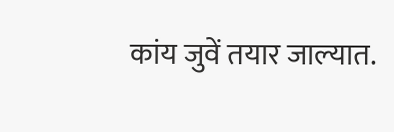कांय जुवें तयार जाल्यात.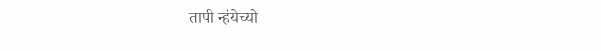तापी न्हंयेच्यो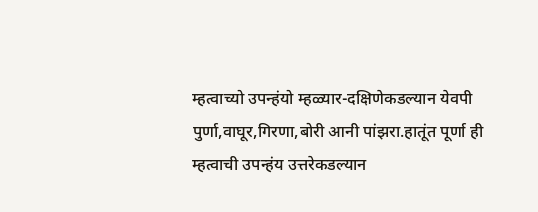म्हत्वाच्यो उपन्हंयो म्हळ्यार-दक्षिणेकडल्यान येवपी पुर्णा,वाघूर,गिरणा,बोरी आनी पांझरा.हातूंत पूर्णा ही म्हत्वाची उपन्हंय उत्तरेकडल्यान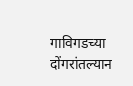गाविगडच्या दोंगरांतल्यान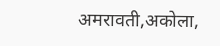अमरावती,अकोला,